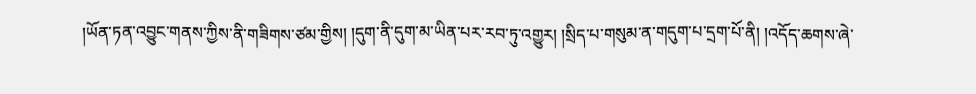།ཡོན་ཏན་འབྱུང་གནས་ཀྱིས་ནི་གཟིགས་ཙམ་གྱིས། །དུག་ནི་དུག་མ་ཡིན་པར་རབ་ཏུ་འགྱུར། །སྲིད་པ་གསུམ་ན་གདུག་པ་དྲག་པོ་ནི། །འདོད་ཆགས་ཞེ་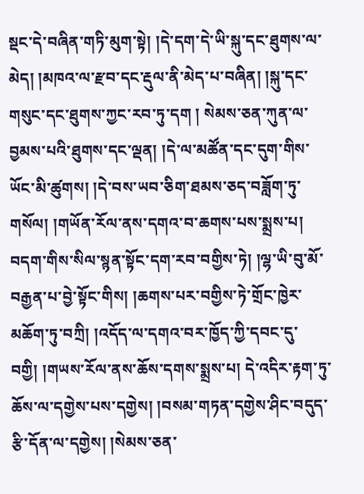སྡང་དེ་བཞིན་གཏི་མུག་སྟེ། །དེ་དག་དེ་ཡི་སྐུ་དང་ཐུགས་ལ་མེད། །མཁའ་ལ་རྫབ་དང་རྡུལ་ནི་མེད་པ་བཞིན། །སྐུ་དང་གསུང་དང་ཐུགས་ཀྱང་རབ་ཏུ་དག ། སེམས་ཅན་ཀུན་ལ་བྱམས་པའི་ཐུགས་དང་ལྡན། །དེ་ལ་མཚོན་དང་དུག་གིས་ཡོང་མི་ཚུགས། །དེ་བས་ཡབ་ཅིག་ཐམས་ཅད་བཟློག་ཏུ་གསོལ། །གཡོན་རོལ་ནས་དགའ་བ་ཆགས་པས་སྨྲས་པ། བདག་གིས་སིལ་སྙན་སྟོང་དག་རབ་བགྱིས་ཏེ། །ལྷ་ཡི་བུ་མོ་བརྒྱན་པ་བྱེ་སྟོང་གིས། །ཆགས་པར་བགྱིས་ཏེ་གྲོང་ཁྱེར་མཆོག་ཏུ་བཀྲི། །འདོད་ལ་དགའ་བར་ཁྱོད་ཀྱི་དབང་དུ་བགྱི། །གཡས་རོལ་ནས་ཆོས་དགས་སྨྲས་པ། དེ་འདིར་རྟག་ཏུ་ཆོས་ལ་དགྱེས་པས་དགྱེས། །བསམ་གཏན་དགྱེས་ཤིང་བདུད་རྩི་དོན་ལ་དགྱེས། །སེམས་ཅན་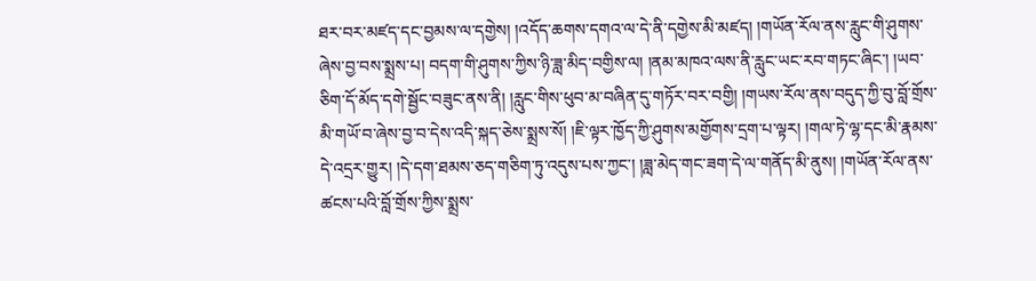ཐར་བར་མཛད་དང་བྱམས་ལ་དགྱེས། །འདོད་ཆགས་དགའ་ལ་དེ་ནི་དགྱེས་མི་མཛད། །གཡོན་རོལ་ནས་རླུང་གི་ཤུགས་ཞེས་བྱ་བས་སྨྲས་པ། བདག་གི་ཤུགས་ཀྱིས་ཉི་ཟླ་མིད་བགྱིས་ལ། །ནམ་མཁའ་ལས་ནི་རླུང་ཡང་རབ་གཏང་ཞིང་། །ཡབ་ཅིག་དོ་མོད་དགེ་སྦྱོང་བཟུང་ནས་ནི། །རླུང་གིས་ཕུབ་མ་བཞིན་དུ་གཏོར་བར་བགྱི། །གཡས་རོལ་ནས་བདུད་ཀྱི་བུ་བློ་གྲོས་མི་གཡོ་བ་ཞེས་བྱ་བ་དེས་འདི་སྐད་ཅེས་སྨྲས་སོ། །ཇི་ལྟར་ཁྱོད་ཀྱི་ཤུགས་མགྱོགས་དྲག་པ་ལྟར། །གལ་ཏེ་ལྷ་དང་མི་རྣམས་དེ་འདྲར་གྱུར། །དེ་དག་ཐམས་ཅད་གཅིག་ཏུ་འདུས་པས་ཀྱང་། །ཟླ་མེད་གང་ཟག་དེ་ལ་གནོད་མི་ནུས། །གཡོན་རོལ་ནས་ཚངས་པའི་བློ་གྲོས་ཀྱིས་སྨྲས་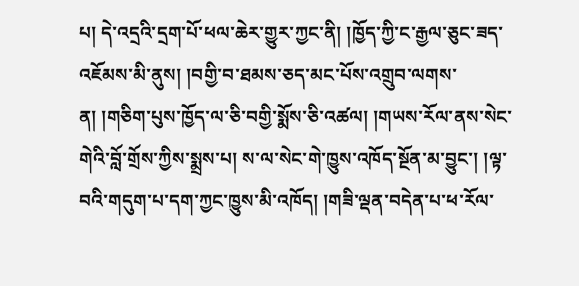པ། དེ་འདྲའི་དྲག་པོ་ཕལ་ཆེར་གྱུར་ཀྱང་ནི། །ཁྱོད་ཀྱི་ང་རྒྱལ་ཅུང་ཟད་འཇོམས་མི་ནུས། །བགྱི་བ་ཐམས་ཅད་མང་པོས་འགྲུབ་ལགས་ན། །གཅིག་པུས་ཁྱོད་ལ་ཅི་བགྱི་སྨོས་ཅི་འཚལ། །གཡས་རོལ་ནས་སེང་གེའི་བློ་གྲོས་ཀྱིས་སྨྲས་པ། ས་ལ་སེང་གེ་ཁྱུས་འཁོད་སྔོན་མ་བྱུང་། །ལྟ་བའི་གདུག་པ་དག་ཀྱང་ཁྱུས་མི་འཁོད། །གཟི་ལྡན་བདེན་པ་ཕ་རོལ་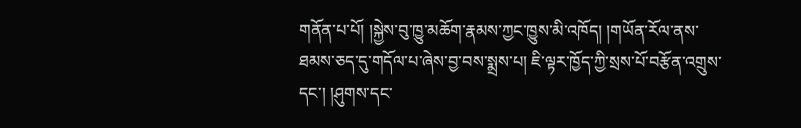གནོན་པ་པོ། །སྐྱེས་བུ་ཁྱུ་མཆོག་རྣམས་ཀྱང་ཁྱུས་མི་འཁོད། །གཡོན་རོལ་ནས་ཐམས་ཅད་དུ་གདོལ་པ་ཞེས་བྱ་བས་སྨྲས་པ། ཇི་ལྟར་ཁྱོད་ཀྱི་སྲས་པོ་བརྩོན་འགྲུས་དང་། །ཤུགས་དང་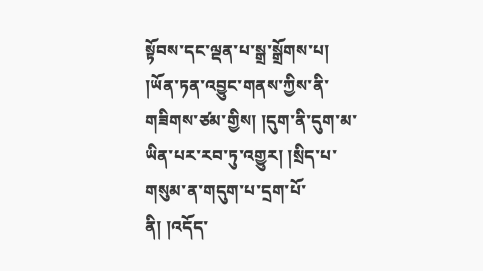སྟོབས་དང་ལྡན་པ་སྒྲ་སྒྲོགས་པ།
།ཡོན་ཏན་འབྱུང་གནས་ཀྱིས་ནི་གཟིགས་ཙམ་གྱིས། །དུག་ནི་དུག་མ་ཡིན་པར་རབ་ཏུ་འགྱུར། །སྲིད་པ་གསུམ་ན་གདུག་པ་དྲག་པོ་ནི། །འདོད་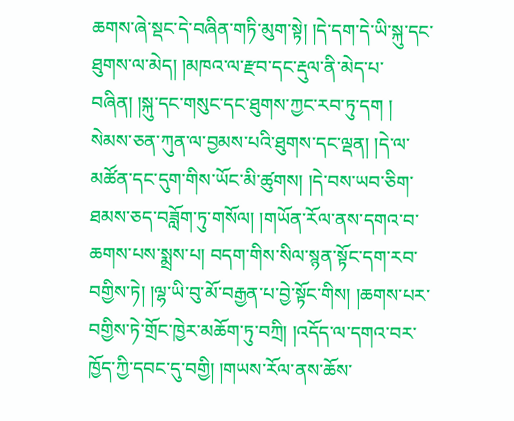ཆགས་ཞེ་སྡང་དེ་བཞིན་གཏི་མུག་སྟེ། །དེ་དག་དེ་ཡི་སྐུ་དང་ཐུགས་ལ་མེད། །མཁའ་ལ་རྫབ་དང་རྡུལ་ནི་མེད་པ་བཞིན། །སྐུ་དང་གསུང་དང་ཐུགས་ཀྱང་རབ་ཏུ་དག ། སེམས་ཅན་ཀུན་ལ་བྱམས་པའི་ཐུགས་དང་ལྡན། །དེ་ལ་མཚོན་དང་དུག་གིས་ཡོང་མི་ཚུགས། །དེ་བས་ཡབ་ཅིག་ཐམས་ཅད་བཟློག་ཏུ་གསོལ། །གཡོན་རོལ་ནས་དགའ་བ་ཆགས་པས་སྨྲས་པ། བདག་གིས་སིལ་སྙན་སྟོང་དག་རབ་བགྱིས་ཏེ། །ལྷ་ཡི་བུ་མོ་བརྒྱན་པ་བྱེ་སྟོང་གིས། །ཆགས་པར་བགྱིས་ཏེ་གྲོང་ཁྱེར་མཆོག་ཏུ་བཀྲི། །འདོད་ལ་དགའ་བར་ཁྱོད་ཀྱི་དབང་དུ་བགྱི། །གཡས་རོལ་ནས་ཆོས་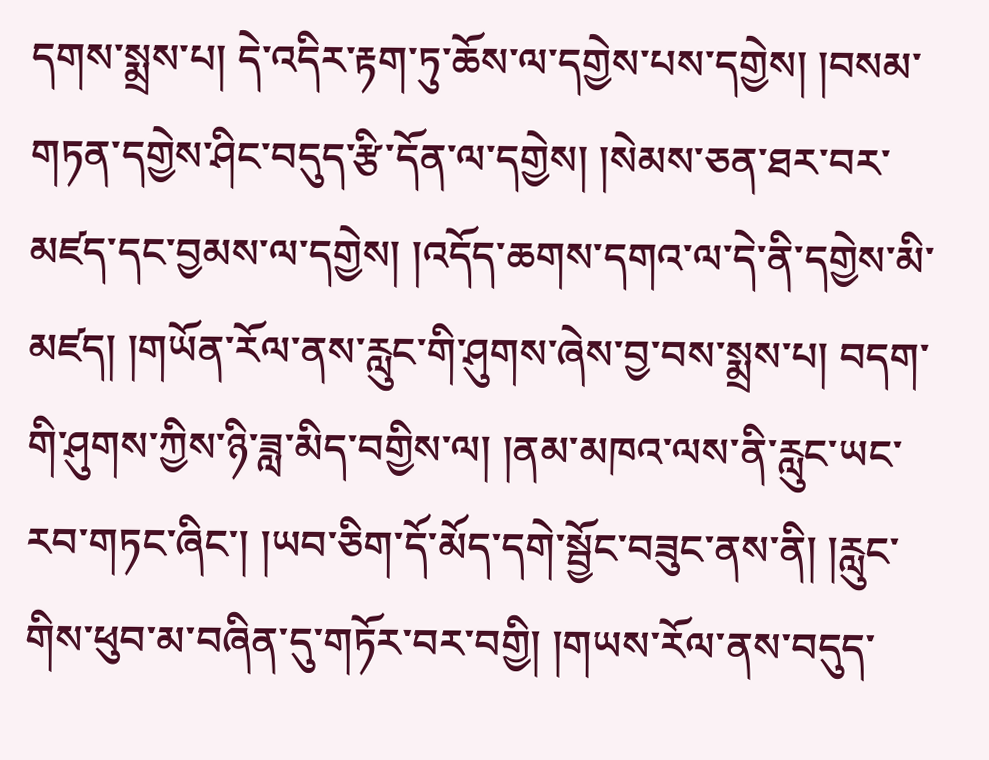དགས་སྨྲས་པ། དེ་འདིར་རྟག་ཏུ་ཆོས་ལ་དགྱེས་པས་དགྱེས། །བསམ་གཏན་དགྱེས་ཤིང་བདུད་རྩི་དོན་ལ་དགྱེས། །སེམས་ཅན་ཐར་བར་མཛད་དང་བྱམས་ལ་དགྱེས། །འདོད་ཆགས་དགའ་ལ་དེ་ནི་དགྱེས་མི་མཛད། །གཡོན་རོལ་ནས་རླུང་གི་ཤུགས་ཞེས་བྱ་བས་སྨྲས་པ། བདག་གི་ཤུགས་ཀྱིས་ཉི་ཟླ་མིད་བགྱིས་ལ། །ནམ་མཁའ་ལས་ནི་རླུང་ཡང་རབ་གཏང་ཞིང་། །ཡབ་ཅིག་དོ་མོད་དགེ་སྦྱོང་བཟུང་ནས་ནི། །རླུང་གིས་ཕུབ་མ་བཞིན་དུ་གཏོར་བར་བགྱི། །གཡས་རོལ་ནས་བདུད་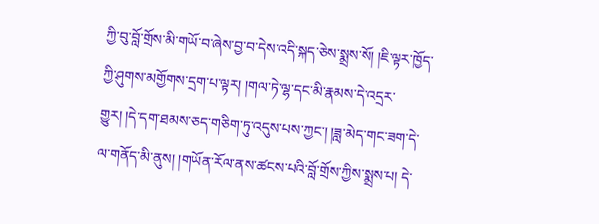ཀྱི་བུ་བློ་གྲོས་མི་གཡོ་བ་ཞེས་བྱ་བ་དེས་འདི་སྐད་ཅེས་སྨྲས་སོ། །ཇི་ལྟར་ཁྱོད་ཀྱི་ཤུགས་མགྱོགས་དྲག་པ་ལྟར། །གལ་ཏེ་ལྷ་དང་མི་རྣམས་དེ་འདྲར་གྱུར། །དེ་དག་ཐམས་ཅད་གཅིག་ཏུ་འདུས་པས་ཀྱང་། །ཟླ་མེད་གང་ཟག་དེ་ལ་གནོད་མི་ནུས། །གཡོན་རོལ་ནས་ཚངས་པའི་བློ་གྲོས་ཀྱིས་སྨྲས་པ། དེ་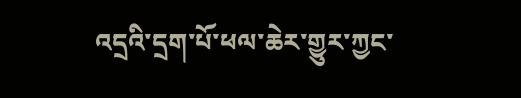འདྲའི་དྲག་པོ་ཕལ་ཆེར་གྱུར་ཀྱང་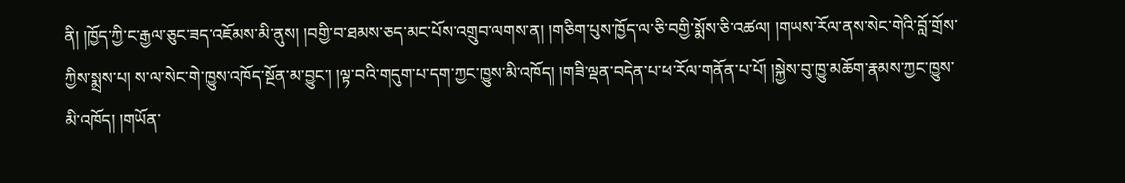ནི། །ཁྱོད་ཀྱི་ང་རྒྱལ་ཅུང་ཟད་འཇོམས་མི་ནུས། །བགྱི་བ་ཐམས་ཅད་མང་པོས་འགྲུབ་ལགས་ན། །གཅིག་པུས་ཁྱོད་ལ་ཅི་བགྱི་སྨོས་ཅི་འཚལ། །གཡས་རོལ་ནས་སེང་གེའི་བློ་གྲོས་ཀྱིས་སྨྲས་པ། ས་ལ་སེང་གེ་ཁྱུས་འཁོད་སྔོན་མ་བྱུང་། །ལྟ་བའི་གདུག་པ་དག་ཀྱང་ཁྱུས་མི་འཁོད། །གཟི་ལྡན་བདེན་པ་ཕ་རོལ་གནོན་པ་པོ། །སྐྱེས་བུ་ཁྱུ་མཆོག་རྣམས་ཀྱང་ཁྱུས་མི་འཁོད། །གཡོན་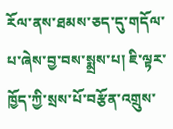རོལ་ནས་ཐམས་ཅད་དུ་གདོལ་པ་ཞེས་བྱ་བས་སྨྲས་པ། ཇི་ལྟར་ཁྱོད་ཀྱི་སྲས་པོ་བརྩོན་འགྲུས་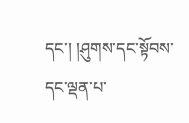དང་། །ཤུགས་དང་སྟོབས་དང་ལྡན་པ་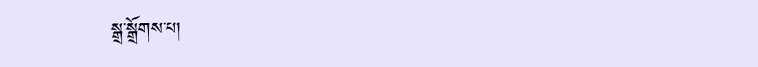སྒྲ་སྒྲོགས་པ།